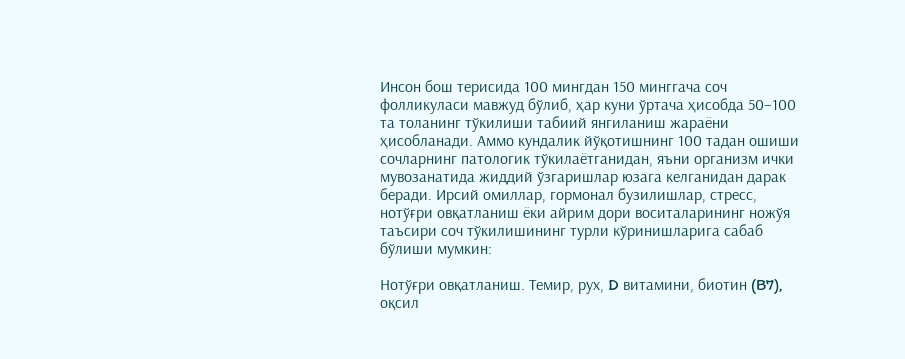Инсон бош терисида 100 мингдан 150 минггача соч фолликуласи мавжуд бўлиб, ҳар куни ўртача ҳисобда 50–100 та толанинг тўкилиши табиий янгиланиш жараёни ҳисобланади. Аммо кундалик йўқотишнинг 100 тадан ошиши сочларнинг патологик тўкилаётганидан, яъни организм ички мувозанатида жиддий ўзгаришлар юзага келганидан дарак беради. Ирсий омиллар, гормонал бузилишлар, стресс, нотўғри овқатланиш ёки айрим дори воситаларининг ножўя таъсири соч тўкилишининг турли кўринишларига сабаб бўлиши мумкин:

Нотўғри овқатланиш. Темир, рух, D витамини, биотин (B7), оқсил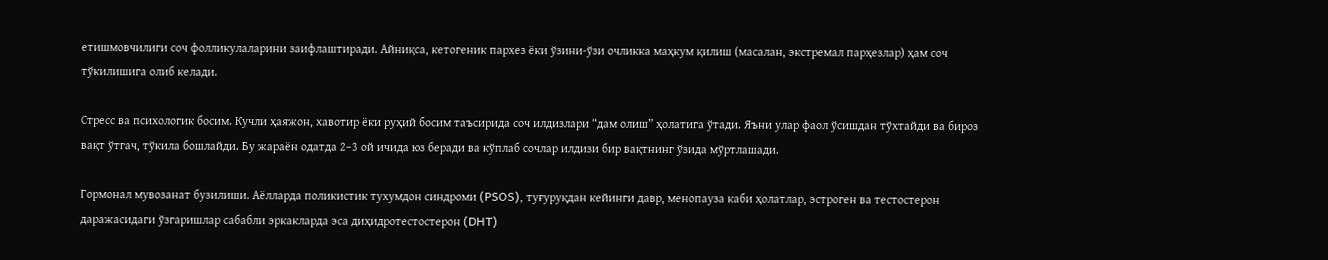етишмовчилиги соч фолликулаларини заифлаштиради. Айниқса, кетогеник пархез ёки ўзини-ўзи очликка маҳкум қилиш (масалан, экстремал парҳезлар) ҳам соч тўкилишига олиб келади.

Стресс ва психологик босим. Кучли ҳаяжон, хавотир ёки руҳий босим таъсирида соч илдизлари “дам олиш” ҳолатига ўтади. Яъни улар фаол ўсишдан тўхтайди ва бироз вақт ўтгач, тўкила бошлайди. Бу жараён одатда 2–3 ой ичида юз беради ва кўплаб сочлар илдизи бир вақтнинг ўзида мўртлашади.

Гормонал мувозанат бузилиши. Аёлларда поликистик тухумдон синдроми (PSOS), туғуруқдан кейинги давр, менопауза каби ҳолатлар, эстроген ва тестостерон даражасидаги ўзгаришлар сабабли эркакларда эса диҳидротестостерон (DHT)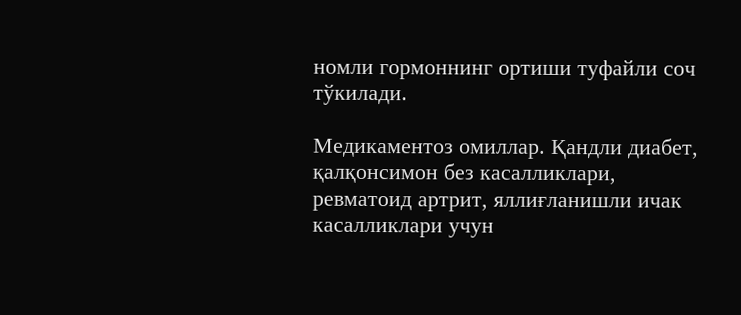номли гормоннинг ортиши туфайли соч тўкилади.

Медикаментоз омиллар. Қандли диабет, қалқонсимон без касалликлари, ревматоид артрит, яллиғланишли ичак касалликлари учун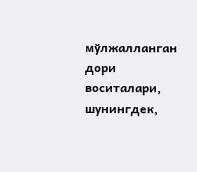мўлжалланган дори воситалари, шунингдек,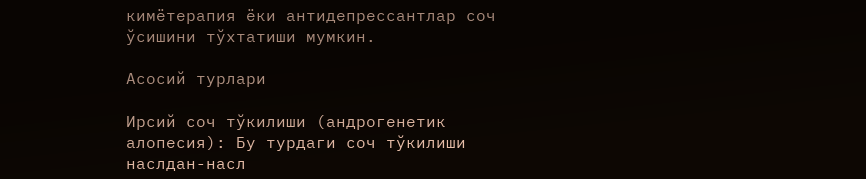кимётерапия ёки антидепрессантлар соч ўсишини тўхтатиши мумкин.

Асосий турлари

Ирсий соч тўкилиши (андрогенетик алопесия): Бу турдаги соч тўкилиши наслдан-насл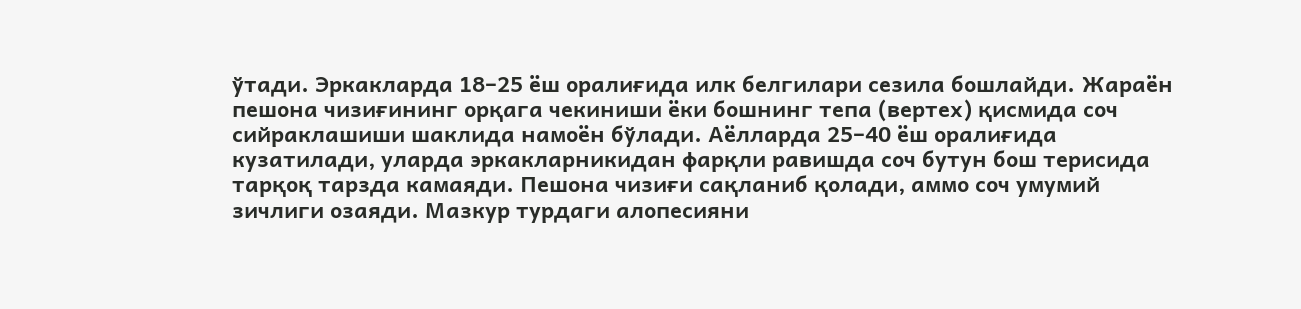ўтади. Эркакларда 18–25 ёш оралиғида илк белгилари сезила бошлайди. Жараён пешона чизиғининг орқага чекиниши ёки бошнинг тепа (вертех) қисмида соч сийраклашиши шаклида намоён бўлади. Аёлларда 25–40 ёш оралиғида кузатилади, уларда эркакларникидан фарқли равишда соч бутун бош терисида тарқоқ тарзда камаяди. Пешона чизиғи сақланиб қолади, аммо соч умумий зичлиги озаяди. Мазкур турдаги алопесияни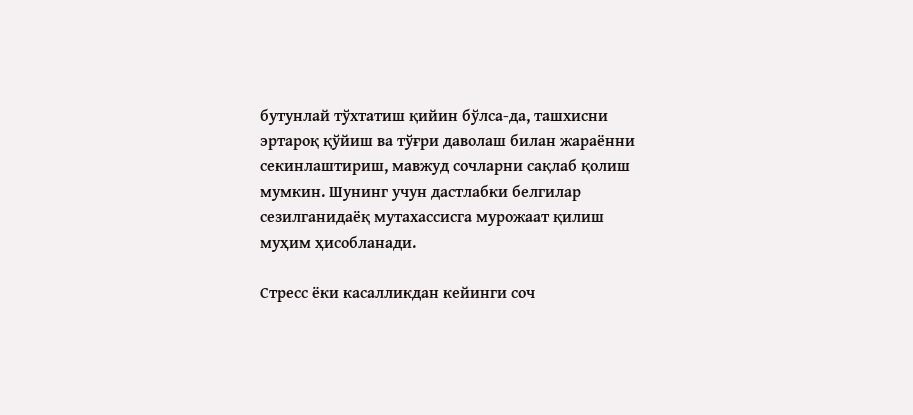бутунлай тўхтатиш қийин бўлса-да, ташхисни эртароқ қўйиш ва тўғри даволаш билан жараённи секинлаштириш, мавжуд сочларни сақлаб қолиш мумкин. Шунинг учун дастлабки белгилар сезилганидаёқ мутахассисга мурожаат қилиш муҳим ҳисобланади.

Стресс ёки касалликдан кейинги соч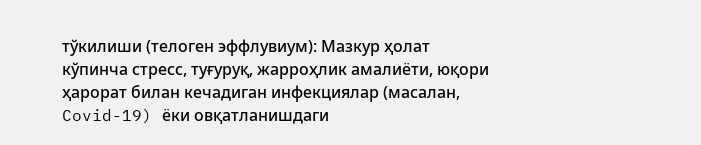тўкилиши (телоген эффлувиум): Мазкур ҳолат кўпинча стресс, туғуруқ, жарроҳлик амалиёти, юқори ҳарорат билан кечадиган инфекциялар (масалан, Covid-19) ёки овқатланишдаги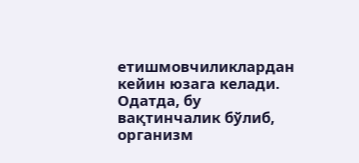етишмовчиликлардан кейин юзага келади. Одатда, бу вақтинчалик бўлиб, организм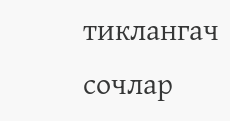тиклангач сочлар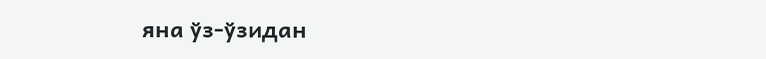яна ўз-ўзидан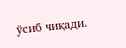ўсиб чиқади.